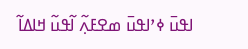ߊߟߎ߫ ߦߴߊߟߎ߫ ߘߐߓߍ߲߬ ߊ߬ߟߎ߬ ߞߊߡߊ߬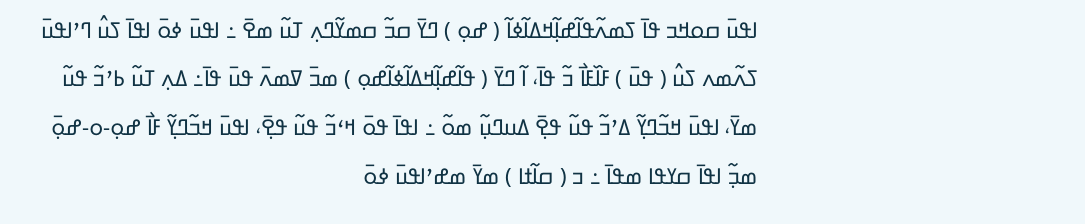ߊߟߎ߫ ߛߋߞߏ ߟߊ߫ ߖߘߍ߬ߟߊ߬ߝߊ߲߬ߞߡߊ߬ߦߊ߬ ( ߝߋ߲ ) ߣߌ߫ ߛߏ߬ ߛߘߌ߬ߣߍ߲ ߠߎ߬ ߘߐ߫ ߸ ߊߟߎ߫ ߦߋ߫ ߊߟߊ߫ ߖߎ߮ ߣߴߊߟߎ߫ ߖߍ߬ߘߍ ߖߎ߮ ( ߟߎ߫ ) ߓߊ߰ߓߊ߯ ߏ߬ ߟߊ߫، ߊ߬ ߣߌ߫ ( ߟߊ߬ߝߊ߲߬ߞߡߊ߬ߦߊ߬ߝߋ߲ ) ߘߏ߫ ߜߘߍ߫ ߟߎ߫ ߟߊ߫߸ ߡߍ߲ ߠߎ߬ ߕߴߏ߬ ߟߎ߬ ߘߌ߫، ߊߟߎ߫ ߞߏ߬ߣߌ߲߬ ߡߴߏ߬ ߟߎ߬ ߟߐ߲߫ ߡߎߣߎ߲߬ ߘߋ߬ ߸ ߊߟߊ߫ ߟߋ߫ ߞߵߏ߬ ߟߎ߬ ߟߐ߲߫، ߊߟߎ߫ ߞߏ߬ߣߌ߲߬ ߓߊ߯ ߝߋ߲-ߋ-ߝߋ߲߫ ߘߏ߲߬ ߊߟߊ߫ ߛߌߟߊ ߘߟߊ߫ ߸ ߏ ( ߛߊ߬ߙߊ ) ߘߌ߫ ߘߝߴߊߟߎ߫ ߦߋ߫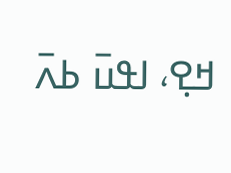ߞߐ߲، ߊߟߎ߫ ߕߍ߫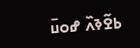ߕߐ߬ߢߍ߰ ߝߋߎ߫